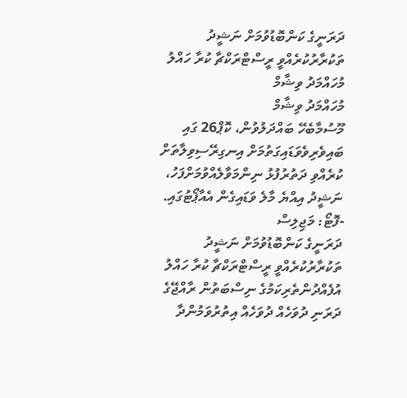ދަރަނީގެ ކަންބޮޑުވުމަށް ނަޝީދު ތަކުރާރުކުރެއްވީ ރީސްޓްރަކްޗާ ކުރާ ހައްލު
މުހައްމަދު ވިޝާމް
މުހައްމަދު ވިޝާމް
މޫސުމާބެހޭ ބައްދަލުވުން، ކޮޕް26 ގައި ބައިވެރިވެވަޑައިގަތުމަށް އިނގިރޭސިވިލާތަށް ކުރެއްވި ދަތުރުފުޅު ނިންމަވާލެއްވުމަށްފަހު، ނަޝީދު އިއްޔެ މާލެ ވަޑައިގެން އެއާޕޯޓުގައި. -ފޮޓޯ: މަޖިލިސް
ދަރަނީގެ ކަންބޮޑުވުމަށް ނަޝީދު ތަކުރާރުކުރެއްވީ ރީސްޓްރަކްޗާ ކުރާ ހައްލު
އުފެއްދުންތެރިކަމުގެ ނިސްބަތުން ރާއްޖޭގެ ދަރަނި ދުވަހެއް ދުވަހެއް އިތުރުވަމުންދާ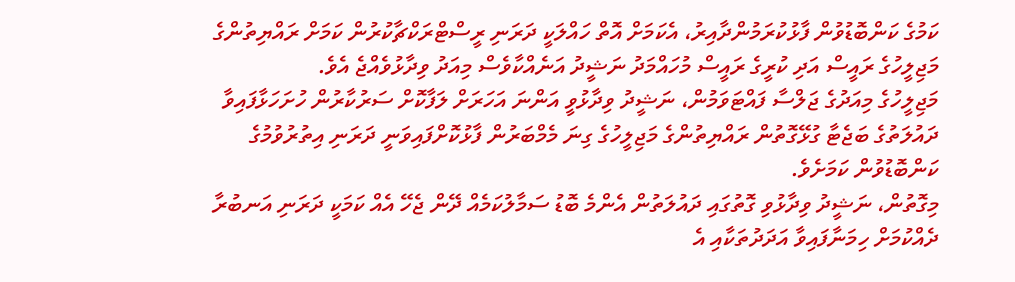ކަމުގެ ކަންބޮޑުވުން ފާޅުކުރަމުންދާއިރު، އެކަމަށް އޮތް ހައްލަކީ ދަރަނި ރީސްޓްރަކްޗާކުރުން ކަމަށް ރައްޔިތުންގެ މަޖިލީހުގެ ރައީސް އަދި ކުރީގެ ރައީސް މުހައްމަދު ނަޝީދު އަނެއްކާވެސް މިއަދު ވިދާޅުވެއްޖެ އެވެ.
މަޖިލީހުގެ މިއަދުގެ ޖަލްސާ ފައްޓަވަމުން، ނަޝީދު ވިދާޅުވީ އަންނަ އަހަރަށް ލަފާކޮށް ސަރުކާރުން ހުށަހަޅާފައިވާ ދައުލަތުގެ ބަޖެޓާ ގުޅޭގޮތުން ރައްޔިތުންގެ މަޖިލީހުގެ ގިނަ މެމްބަރުން ފާޅުކޮށްފައިވަނީ ދަރަނި އިތުރުވުމުގެ ކަންބޮޑުވުން ކަމަށެވެ.
މިގޮތުން، ނަޝީދު ވިދާޅުވި ގޮތުގައި ދައުލަތުން އެންމެ ބޮޑު ސަމާލުކަމެއް ދޭން ޖެހޭ އެއް ކަމަކީ ދަރަނި އަނބުރާ ދެއްކުމަށް ހިމަނާފައިވާ އަދަދުތަކާއި އެ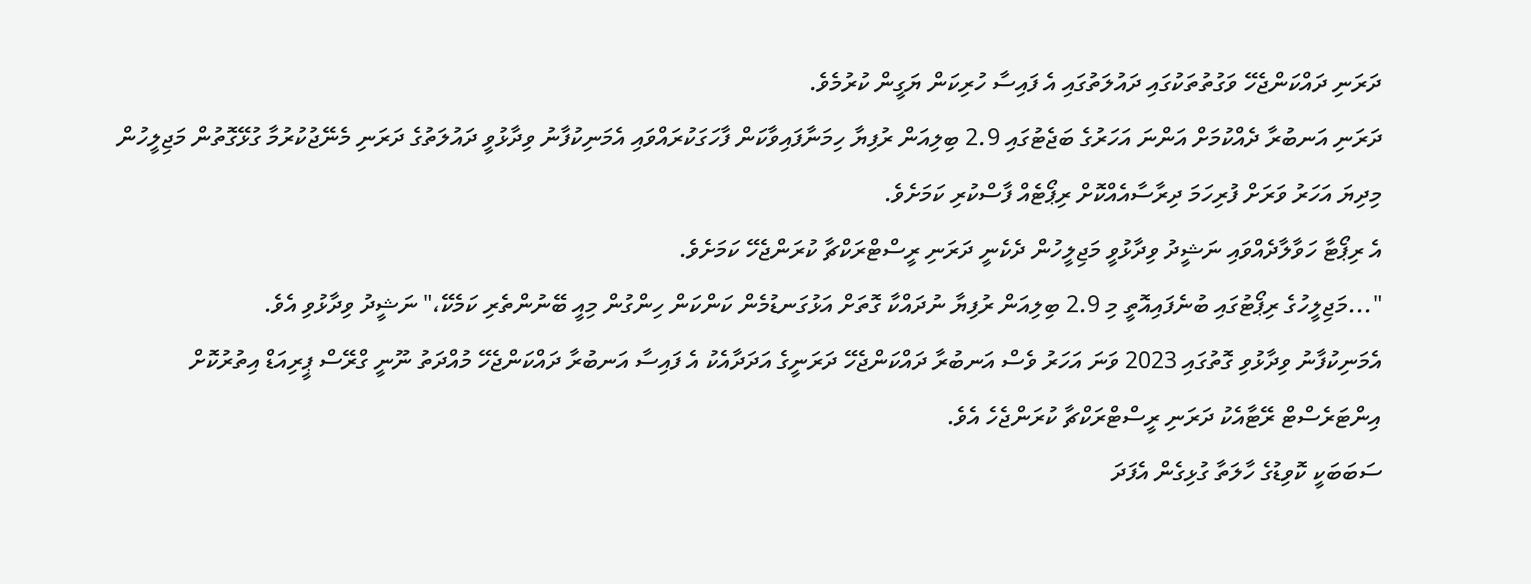ދަރަނި ދައްކަންޖެހޭ ވަގުތުތަކުގައި ދައުލަތުގައި އެ ފައިސާ ހުރިކަން ޔަގީން ކުރުމެވެ.
ދަރަނި އަނބުރާ ދެއްކުމަށް އަންނަ އަހަރުގެ ބަޖެޓުގައި 2.9 ބިލިއަން ރުފިޔާ ހިމަނާފައިވާކަން ފާހަގަކުރައްވައި އެމަނިކުފާނު ވިދާޅުވީ ދައުލަތުގެ ދަރަނި މެނޭޖުކުރުމާ ގުޅޭގޮތުން މަޖިލީހުން މިދިޔަ އަހަރު ވަރަށް ފުރިހަމަ ދިރާސާއެއްކޮށް ރިޕޯޓެއް ފާސްކުރި ކަމަށެވެ.
އެ ރިޕޯޓާ ހަވާލާދެއްވައި ނަޝީދު ވިދާޅުވީ މަޖިލީހުން ދެކެނީ ދަރަނި ރީސްޓްރަކްޗާ ކުރަންޖެހޭ ކަމަށެވެ.
"...މަޖިލީހުގެ ރިޕޯޓުގައި ބުނެފައިއޮތީ މި 2.9 ބިލިއަން ރުފިޔާ ނުދައްކާ ގޮތަށް އަޅުގަނޑުމެން ކަންކަން ހިންގުން މިއީ ބޭނުންތެރި ކަމެކޭ،" ނަޝީދު ވިދާޅުވި އެވެ.
އެމަނިކުފާނު ވިދާޅުވި ގޮތުގައި 2023 ވަނަ އަހަރު ވެސް އަނބުރާ ދައްކަންޖެހޭ ދަރަނީގެ އަދަދާއެކު އެ ފައިސާ އަނބުރާ ދައްކަންޖެހޭ މުއްދަތު ނޫނީ ގްރޭސް ޕީރިއަޑް އިތުރުކޮށް އިންޓަރެސްޓް ރޭޓާއެކު ދަރަނި ރީސްޓްރަކްޗާ ކުރަންޖެހެ އެވެ.
ސަބަބަކީ ކޮވިޑުގެ ހާލަތާ ގުޅިގެން އެފަދަ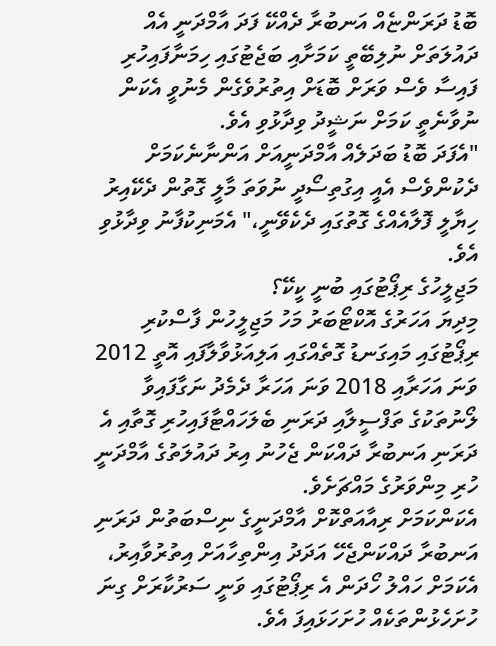ބޮޑު ދަރަންޏެއް އަނބުރާ ދެއްކޭ ފަދަ އާމްދަނީ އެއް ދައުލަތަށް ނުލިބޭތީ ކަމަށާއި ބަޖެޓުގައި ހިމަނާފައިހުރި ފައިސާ ވެސް ވަރަށް ބޮޑަށް އިތުރުވެގެން މެނުވީ އެކަން ނުވާނެތީ ކަމަށް ނަޝީދު ވިދާޅުވި އެވެ.
"އެފަދަ ބޮޑު ބަދަލެއް އާމްދަނީއަށް އަންނާނެކަމަށް ދެކުންވެސް އެއީ އިގުތިސޯދީ ނުވަތަ މާލީ ގޮތުން ދެކޭއިރު ހިޔާލީ ފޮލާއެއްގެ ގޮތުގައި ދެކެވޭނީ،" އެމަނިކުފާނު ވިދާޅުވި އެވެ.
މަޖިލީހުގެ ރިޕޯޓުގައި ބުނީ ކީކޭ؟
މިދިޔަ އަހަރުގެ އޮކްޓޯބަރު މަހު މަޖިލީހުން ފާސްކުރި ރިޕޯޓުގައި މައިގަނޑު ގޮތެއްގައި އަލިއަޅުވާލާފައި އޮތީ 2012 ވަނަ އަހަރާއި 2018 ވަނަ އަހަރާ ދެމެދު ނަގާފައިވާ ލޯނުތަކުގެ ތަފްސީލާއި ދަރަނި ބެލަހައްޓާފައިހުރި ގޮތާއި އެ ދަރަނި އަނބުރާ ދައްކަން ޖެހުނު އިރު ދައުލަތުގެ އާމްދަނީ ހުރި މިންވަރުގެ މައްޗަށެވެ.
އެކަންކަމަށް ރިއާއަތްކޮށް އާމްދަނީގެ ނިސްބަތުން ދަރަނި އަނބުރާ ދައްކަންޖެހޭ އަދަދު އިންތިހާއަށް އިތުރުވާއިރު، އެކަމަށް ހައްލު ހޯދަން އެ ރިޕޯޓުގައި ވަނީ ސަރުކާރަށް ގިނަ ހުށަހެޅުންތަކެއް ހުށަހަޅައިފަ އެވެ.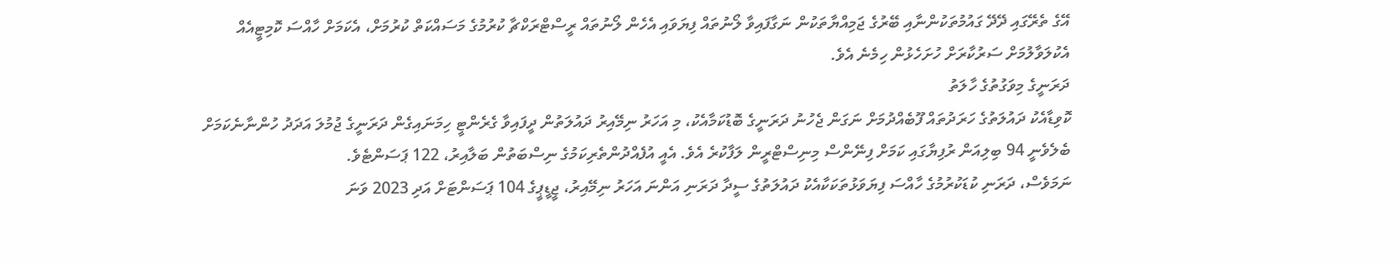އޭގެ ތެރޭގައި ދޭދޭ ގައުމުތަކުންނާއި ބޭރުގެ ޖަމިއްޔާތަކުން ނަގާފައިވާ ލޯނުތައް ފިޔަވައި އެހެން ލޯނުތައް ރީސްޓްރަކްޗާ ކުރުމުގެ މަސައްކަތް ކުރުމަށް، އެކަމަށް ހާއްސަ ކޮމިޓީއެއް އެކުލަވާލުމަށް ސަރުކާރަށް ހުށަހެޅުން ހިމެނެ އެވެ.
ދަރަނީގެ މިވަގުތުގެ ހާލަތު
ކޮވިޑާއެކު ދައުލަތުގެ ހަރަދުތައް ފޫބެއްދުމަށް ނަގަން ޖެހުނު ދަރަނީގެ ބޮޑުކަމާއެކު، މި އަހަރު ނިމޭއިރު ދައުލަތުން ދީފައިވާ ގެރެންޓީ ހިމަނައިގެން ދަރަނީގެ ޖުމުލަ އަދަދު ހުންނާނެކަމަށް ބެލެވެނީ 94 ބިލިއަން ރުފިޔާގައި ކަމަށް ފިނޭންސް މިނިސްޓްރީން ލަފާކުރެ އެވެ. އެއީ އުފެއްދުންތެރިކަމުގެ ނިސްބަތުން ބަލާއިރު، 122 ޕަސަންޓެވެ.
ނަމަވެސް، ދަރަނި ކުޑަކުރުމުގެ ހާއްސަ ފިޔަވަޅުތަކަކާއެކު ދައުލަތުގެ ސީދާ ދަރަނި އަންނަ އަހަރު ނިމޭއިރު، ޖީޑީޕީގެ 104 ޕަސަންޓަށް އަދި 2023 ވަނަ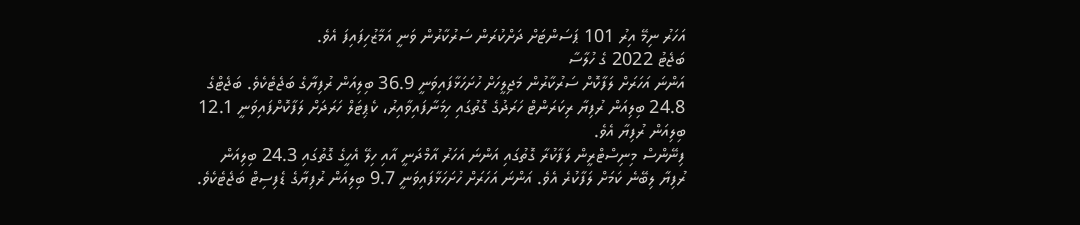އަހަރު ނިމޭ އިރު 101 ޕަސަންޓަށް ދަށްކުރަން ސަރުކާރުން ވަނީ އަމާޒުހިފައިފަ އެވެ.
ބަޖެޓު 2022 ގެ ހުލާސާ
އަންނަ އަހަރަށް ލަފާކޮށް ސަރުކާރުން މަޖިލީހަށް ހުށަހަޅާފައިވަނީ 36.9 ބިލިއަން ރުފިޔާގެ ބަޖެޓެކެވެ. ބަޖެޓްގެ 24.8 ބިލިއަން ރުފިޔާ ރިކަރަންޓް ހަރަދުގެ ގޮތުގައި ހިމަނާފައިވާއިރު، ކެޕިޓަލް ހަރަދަށް ލަފާކޮށްފައިވަނީ 12.1 ބިލިއަން ރުފިޔާ އެވެ.
ފިނޭންސް މިނިސްޓްރީން ލަފާކުރާ ގޮތުގައި އަންނަ އަހަރު އާމްދަނީ އާއި ހިލޭ އެހީގެ ގޮތުގައި 24.3 ބިލިއަން ރުފިޔާ ލިބޭނެ ކަމަށް ލަފާކުރެ އެވެ. އަންނަ އަހަރަށް ހުށަހަޅާފައިވަނީ 9.7 ބިލިއަން ރުފިޔާގެ ޑެފިސިޓް ބަޖެޓެކެވެ.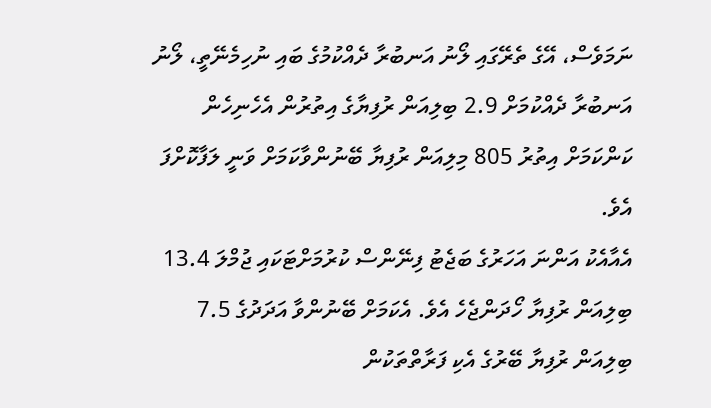ނަމަވެސް، އޭގެ ތެރޭގައި ލޯނު އަނބުރާ ދެއްކުމުގެ ބައި ނުހިމެނޭތީ، ލޯނު އަނބުރާ ދެއްކުމަށް 2.9 ބިލިއަން ރުފިޔާގެ އިތުރުން އެހެނިހެން ކަންކަމަށް އިތުރު 805 މިލިއަން ރުފިޔާ ބޭނުންވާކަމަށް ވަނީ ލަފާކޮށްފަ އެވެ.
އެއާއެކު އަންނަ އަހަރުގެ ބަޖެޓު ފިނޭންސް ކުރުމަށްޓަކައި ޖުމްލަ 13.4 ބިލިއަން ރުފިޔާ ހޯދަންޖެހެ އެވެ. އެކަމަށް ބޭނުންވާ އަދަދުގެ 7.5 ބިލިއަން ރުފިޔާ ބޭރުގެ އެކި ފަރާތްތަކުން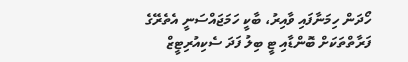ހޯދަން ހިމަނާފައި ވާއިރު، ބާކީ ހަމަޖައްސަނީ އެތެރޭގެ ފަރާތްތަކަށް ބޮންޑާއި ޓީ ބިލު ފަދަ ސެކިއުރިޓީޒް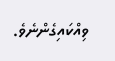ވިއްކައިގެންނެވެ.